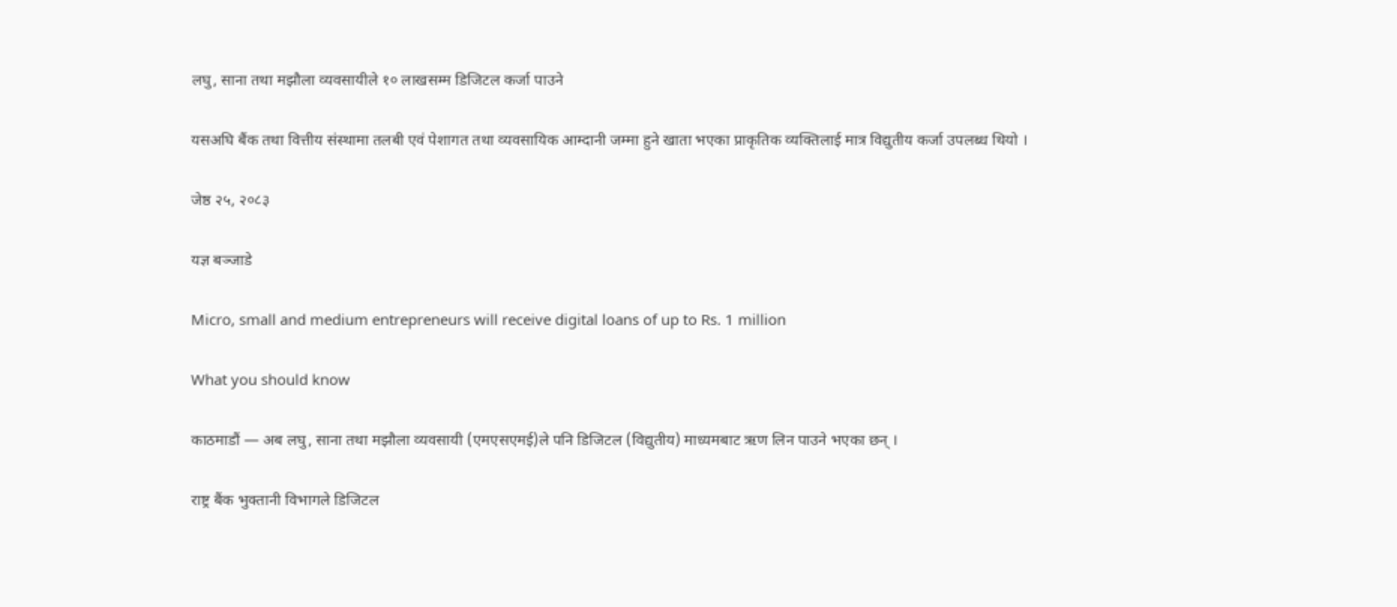लघु, साना तथा मझौला व्यवसायीले १० लाखसम्म डिजिटल कर्जा पाउने

यसअघि बैंक तथा वित्तीय संस्थामा तलबी एवं पेशागत तथा व्यवसायिक आम्दानी जम्मा हुने खाता भएका प्राकृतिक व्यक्तिलाई मात्र विद्युतीय कर्जा उपलब्ध थियो ।

जेष्ठ २५, २०८३

यज्ञ बञ्जाडे

Micro, small and medium entrepreneurs will receive digital loans of up to Rs. 1 million

What you should know

काठमाडौं — अब लघु, साना तथा मझौला व्यवसायी (एमएसएमई)ले पनि डिजिटल (विद्युतीय) माध्यमबाट ऋण लिन पाउने भएका छन् ।

राष्ट्र बैंक भुक्तानी विभागले डिजिटल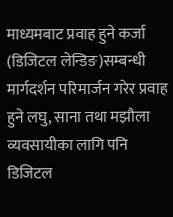माध्यमबाट प्रवाह हुने कर्जा (डिजिटल लेन्डिङ)सम्बन्धी मार्गदर्शन परिमार्जन गरेर प्रवाह हुने लघु, साना तथा मझौला व्यवसायीका लागि पनि डिजिटल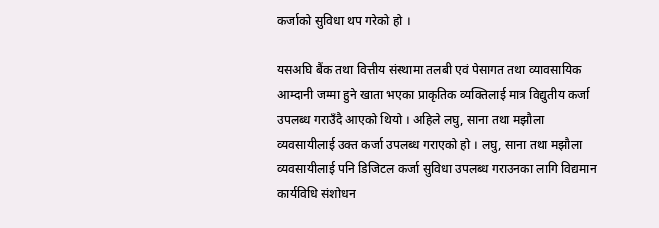कर्जाको सुविधा थप गरेको हो ।

यसअघि बैंक तथा वित्तीय संस्थामा तलबी एवं पेसागत तथा व्यावसायिक आम्दानी जम्मा हुने खाता भएका प्राकृतिक व्यक्तिलाई मात्र विद्युतीय कर्जा उपलब्ध गराउँदै आएको थियो । अहिले लघु, साना तथा मझौला व्यवसायीलाई उक्त कर्जा उपलब्ध गराएको हो । लघु, साना तथा मझौला व्यवसायीलाई पनि डिजिटल कर्जा सुविधा उपलब्ध गराउनका लागि विद्यमान कार्यविधि संशोधन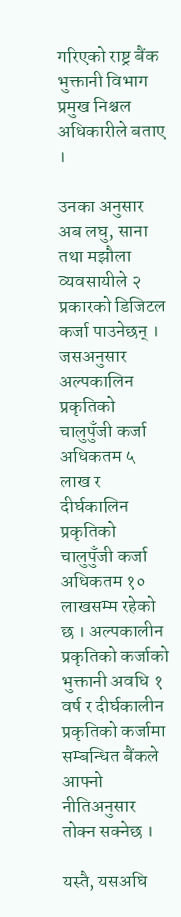गरिएको राष्ट्र बैंक भुक्तानी विभाग प्रमुख निश्चल अधिकारीले बताए ।

उनका अनुसार अब लघु, साना तथा मझौला व्यवसायीले २ प्रकारको डिजिटल कर्जा पाउनेछन् । जसअनुसार अल्पकालिन प्रकृतिको चालुपुँजी कर्जा अधिकतम ५ लाख र दीर्घकालिन प्रकृतिको चालुपुँजी कर्जा अधिकतम १० लाखसम्म रहेको छ । अल्पकालीन प्रकृतिको कर्जाको भुक्तानी अवधि १ वर्ष र दीर्घकालीन प्रकृतिको कर्जामा सम्बन्धित बैंकले आफ्नो नीतिअनुसार तोक्न सक्नेछ ।

यस्तै, यसअघि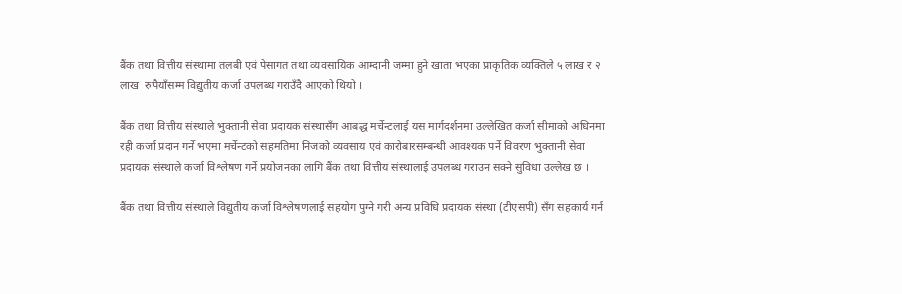बैंक तथा वित्तीय संस्थामा तलबी एवं पेसागत तथा व्यवसायिक आम्दानी जम्मा हुने खाता भएका प्राकृतिक व्यक्तिले ५ लाख र २ लाख  रुपैयाँसम्म विद्युतीय कर्जा उपलब्ध गराउँदै आएको थियो ।

बैंक तथा वित्तीय संस्थाले भुक्तानी सेवा प्रदायक संस्थासँग आबद्ध मर्चेन्टलाई यस मार्गदर्शनमा उल्लेखित कर्जा सीमाको अधिनमा रही कर्जा प्रदान गर्ने भएमा मर्चेन्टको सहमतिमा निजको व्यवसाय एवं कारोबारसम्बन्धी आवश्यक पर्ने विवरण भुक्तानी सेवा प्रदायक संस्थाले कर्जा विश्लेषण गर्ने प्रयोजनका लागि बैंक तथा वित्तीय संस्थालाई उपलब्ध गराउन सक्ने सुविधा उल्लेख छ ।

बैंक तथा वित्तीय संस्थाले विद्युतीय कर्जा विश्लेषणलाई सहयोग पुग्ने गरी अन्य प्रविधि प्रदायक संस्था (टीएसपी) सँग सहकार्य गर्न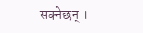सक्नेछन् ।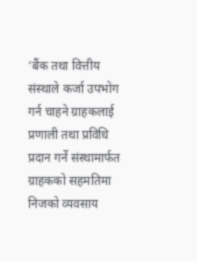‘बैंक तथा वित्तीय संस्थाले कर्जा उपभोग गर्न चाहने ग्राहकलाई प्रणाली तथा प्रविधि प्रदान गर्ने संस्थामार्फत ग्राहकको सहमतिमा निजको व्यवसाय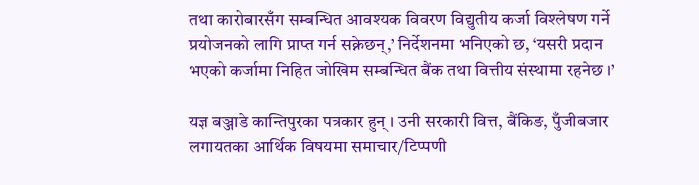तथा कारोबारसँग सम्बन्धित आवश्यक विवरण विद्युतीय कर्जा विश्लेषण गर्ने प्रयोजनको लागि प्राप्त गर्न सक्नेछन्,’ निर्देशनमा भनिएको छ, ‘यसरी प्रदान भएको कर्जामा निहित जोखिम सम्बन्धित बैंक तथा वित्तीय संस्थामा रहनेछ ।’

यज्ञ बञ्जाडे कान्तिपुरका पत्रकार हुन् । उनी सरकारी वित्त, बैंकिङ, पुँजीबजार लगायतका आर्थिक विषयमा समाचार/टिप्पणी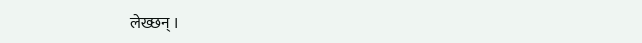लेख्छन् ।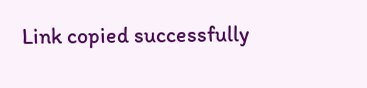Link copied successfully